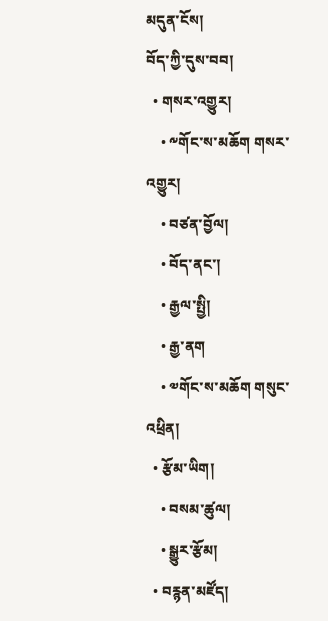མདུན་ངོས།
བོད་ཀྱི་དུས་བབ།
  • གསར་འགྱུར།
    • ༸གོང་ས་མཆོག གསར་འགྱུར།
    • བཙན་བྱོལ།
    • བོད་ནང་།
    • རྒྱལ་སྤྱི།
    • རྒྱ་ནག
    • ༧གོང་ས་མཆོག གསུང་འཕྲིན།
  • རྩོམ་ཡིག།
    • བསམ་ཚུལ།
    • སྒྱུར་རྩོམ།
  • བརྙན་མཛོད།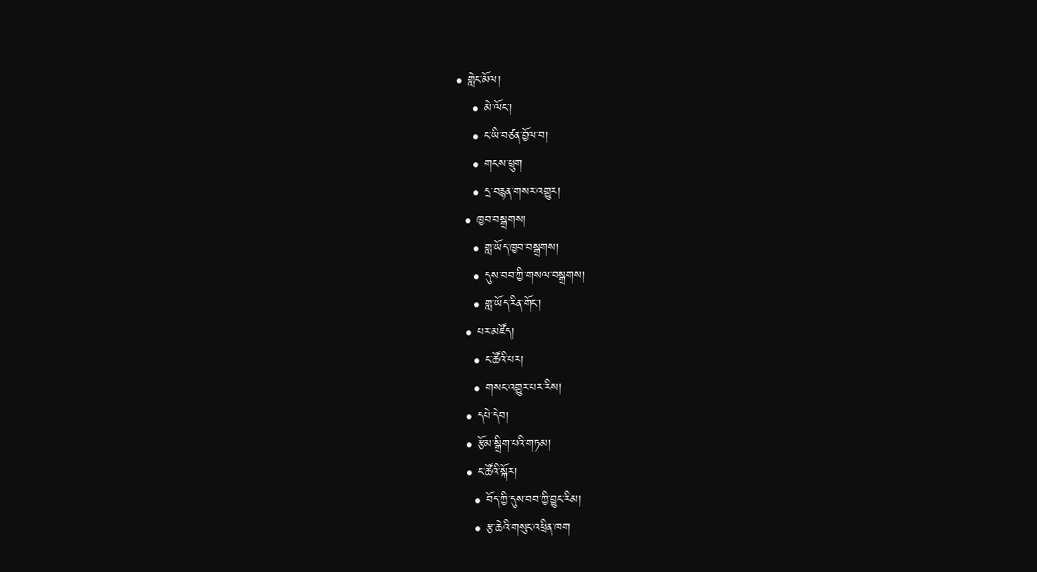• གླེང་མོལ།
    • མེ་ལོང་།
    • ང་ཡི་བཙན་བྱོལ་བ།
    • གངས་ཕྲུག
    • དྲ་བརྙན་གསར་འགྱུར།
  • ཁྱབ་བསྒྲགས།
    • གླ་ཡོད་ཁྱབ་བསྒྲགས།
    • དུས་བབ་ཀྱི་གསལ་བསྒྲགས།
    • གླ་ཡོད་རིན་གོང་།
  • པར་མཛོད།
    • ང་ཚོའི་པར།
    • གསང་འགྱུར་པར་རིས།
  • དཔེ་དེབ།
  • རྩོམ་སྒྲིག་པའི་གཏམ།
  • ང་ཚོའི་སྐོར།
    • བོད་ཀྱི་དུས་བབ་ཀྱི་བྱུང་རིམ།
    • རྩ་ཆེའི་གསུང་འཕྲིན་ཁག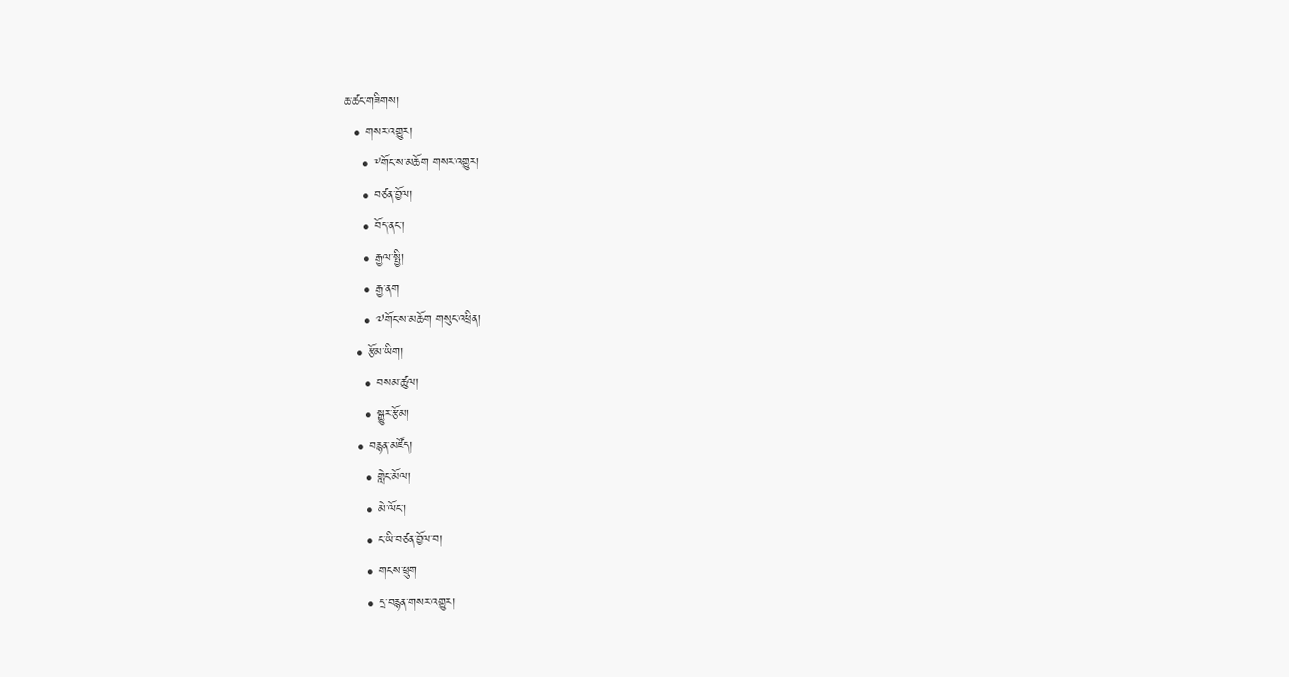ཆ་ཚང་གཟིགས།
  • གསར་འགྱུར།
    • ༸གོང་ས་མཆོག གསར་འགྱུར།
    • བཙན་བྱོལ།
    • བོད་ནང་།
    • རྒྱལ་སྤྱི།
    • རྒྱ་ནག
    • ༧གོང་ས་མཆོག གསུང་འཕྲིན།
  • རྩོམ་ཡིག།
    • བསམ་ཚུལ།
    • སྒྱུར་རྩོམ།
  • བརྙན་མཛོད།
    • གླེང་མོལ།
    • མེ་ལོང་།
    • ང་ཡི་བཙན་བྱོལ་བ།
    • གངས་ཕྲུག
    • དྲ་བརྙན་གསར་འགྱུར།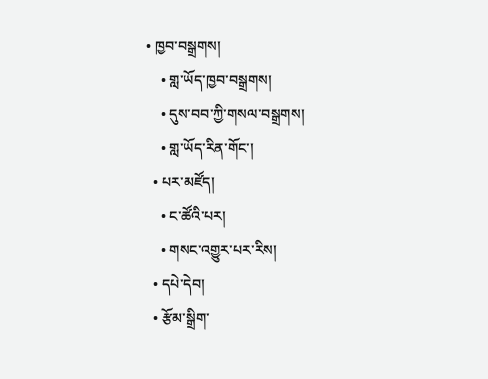• ཁྱབ་བསྒྲགས།
    • གླ་ཡོད་ཁྱབ་བསྒྲགས།
    • དུས་བབ་ཀྱི་གསལ་བསྒྲགས།
    • གླ་ཡོད་རིན་གོང་།
  • པར་མཛོད།
    • ང་ཚོའི་པར།
    • གསང་འགྱུར་པར་རིས།
  • དཔེ་དེབ།
  • རྩོམ་སྒྲིག་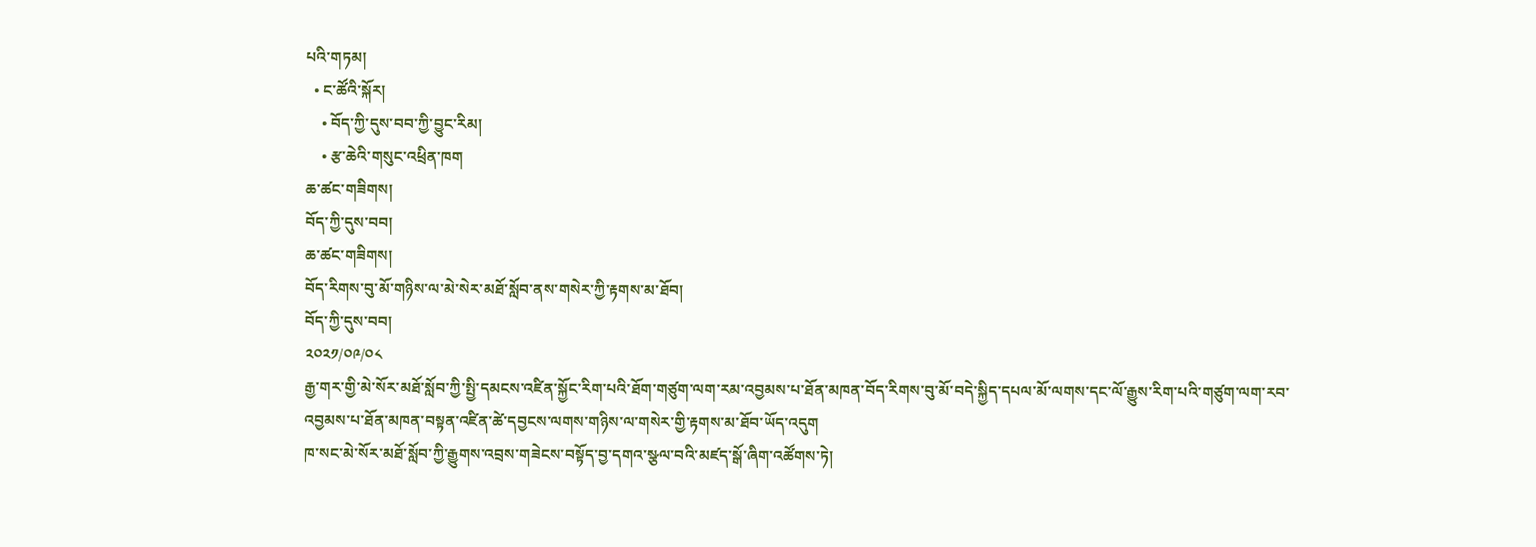པའི་གཏམ།
  • ང་ཚོའི་སྐོར།
    • བོད་ཀྱི་དུས་བབ་ཀྱི་བྱུང་རིམ།
    • རྩ་ཆེའི་གསུང་འཕྲིན་ཁག
ཆ་ཚང་གཟིགས།
བོད་ཀྱི་དུས་བབ།
ཆ་ཚང་གཟིགས།
བོད་རིགས་བུ་མོ་གཉིས་ལ་མེ་སེར་མཐོ་སློབ་ནས་གསེར་ཀྱི་རྟགས་མ་ཐོབ།
བོད་ཀྱི་དུས་བབ།
༢༠༢༡/༠༩/༠༨
རྒྱ་གར་གྱི་མེ་སོར་མཐོ་སློབ་ཀྱི་སྤྱི་དམངས་འཛིན་སྐྱོང་རིག་པའི་ཐོག་གཙུག་ལག་རམ་འབྱམས་པ་ཐོན་མཁན་བོད་རིགས་བུ་མོ་བདེ་སྐྱིད་དཔལ་མོ་ལགས་དང་ལོ་རྒྱུས་རིག་པའི་གཙུག་ལག་རབ་འབྱམས་པ་ཐོན་མཁན་བསྟན་འཛིན་ཚེ་དབྱངས་ལགས་གཉིས་ལ་གསེར་གྱི་རྟགས་མ་ཐོབ་ཡོད་འདུག
ཁ་སང་མེ་སོར་མཐོ་སློབ་ཀྱི་རྒྱུགས་འབྲས་གཟེངས་བསྟོད་བྱ་དགའ་སྩལ་བའི་མཛད་སྒོ་ཞིག་འཚོགས་ཏེ།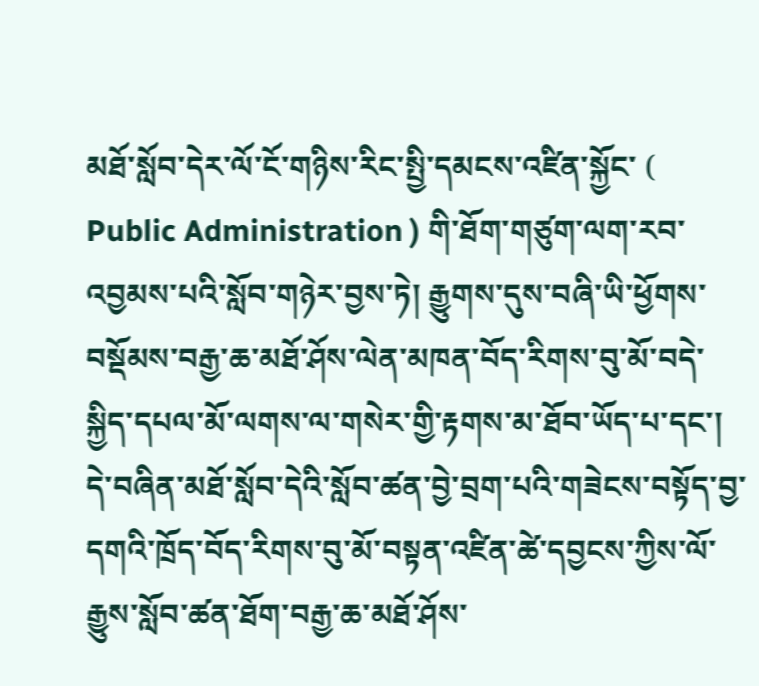མཐོ་སློབ་དེར་ལོ་ངོ་གཉིས་རིང་སྤྱི་དམངས་འཛིན་སྐྱོང་ ( Public Administration ) གི་ཐོག་གཙུག་ལག་རབ་འབྱམས་པའི་སློབ་གཉེར་བྱས་ཏེ། རྒྱུགས་དུས་བཞི་ཡི་ཕྱོགས་བསྡོམས་བརྒྱ་ཆ་མཐོ་ཤོས་ལེན་མཁན་བོད་རིགས་བུ་མོ་བདེ་སྐྱིད་དཔལ་མོ་ལགས་ལ་གསེར་གྱི་རྟགས་མ་ཐོབ་ཡོད་པ་དང་། དེ་བཞིན་མཐོ་སློབ་དེའི་སློབ་ཚན་བྱེ་བྲག་པའི་གཟེངས་བསྟོད་བྱ་དགའི་ཁྲོད་བོད་རིགས་བུ་མོ་བསྟན་འཛིན་ཚེ་དབྱངས་ཀྱིས་ལོ་རྒྱུས་སློབ་ཚན་ཐོག་བརྒྱ་ཆ་མཐོ་ཤོས་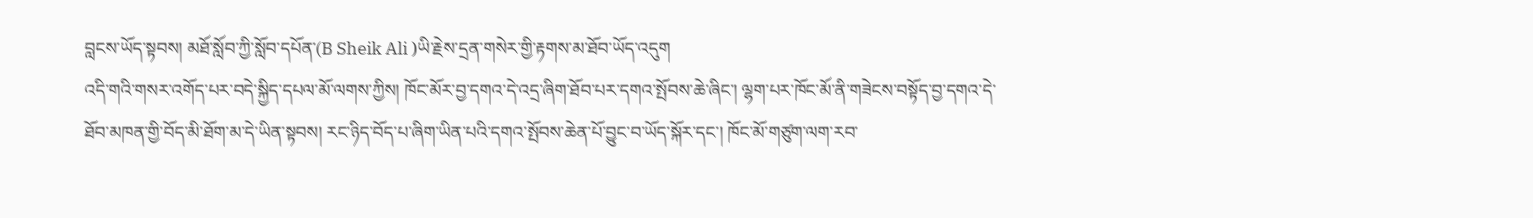བླངས་ཡོད་སྟབས། མཐོ་སློབ་ཀྱི་སློབ་དཔོན་(B Sheik Ali )ཡི་རྗེས་དྲན་གསེར་གྱི་རྟགས་མ་ཐོབ་ཡོད་འདུག
འདི་གའི་གསར་འགོད་པར་བདེ་སྐྱིད་དཔལ་མོ་ལགས་ཀྱིས། ཁོང་མོར་བྱ་དགའ་དེ་འདྲ་ཞིག་ཐོབ་པར་དགའ་སྤོབས་ཆེ་ཞིང་། ལྷག་པར་ཁོང་མོ་ནི་གཟེངས་བསྟོད་བྱ་དགའ་དེ་ཐོབ་མཁན་གྱི་བོད་མི་ཐོག་མ་དེ་ཡིན་སྟབས། རང་ཉིད་བོད་པ་ཞིག་ཡིན་པའི་དགའ་སྤོབས་ཆེན་པོ་བྱུང་བ་ཡོད་སྐོར་དང་། ཁོང་མོ་གཙུག་ལག་རབ་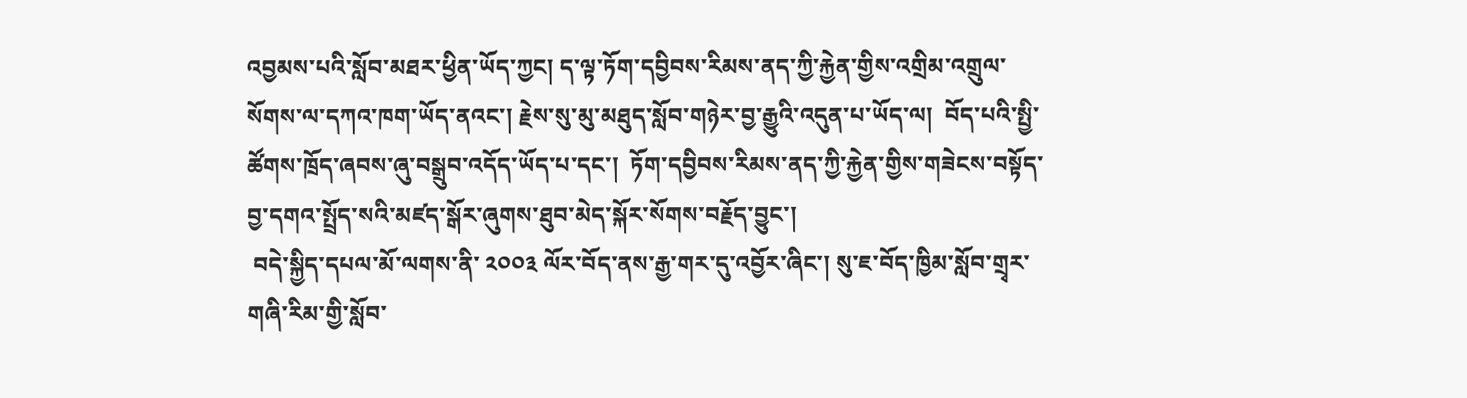འབྱམས་པའི་སློབ་མཐར་ཕྱིན་ཡོད་ཀྱང། ད་ལྟ་ཏོག་དབྱིབས་རིམས་ནད་ཀྱི་རྐྱེན་གྱིས་འགྲིམ་འགྲུལ་སོགས་ལ་དཀའ་ཁག་ཡོད་ནའང་། རྗེས་སུ་མུ་མཐུད་སློབ་གཉེར་བྱ་རྒྱུའི་འདུན་པ་ཡོད་ལ།  བོད་པའི་སྤྱི་ཚོགས་ཁྲོད་ཞབས་ཞུ་བསྒྲུབ་འདོད་ཡོད་པ་དང་།  ཏོག་དབྱིབས་རིམས་ནད་ཀྱི་རྐྱེན་གྱིས་གཟེངས་བསྟོད་བྱ་དགའ་སྤྲོད་སའི་མཛད་སྒོར་ཞུགས་ཐུབ་མེད་སྐོར་སོགས་བརྗོད་བྱུང་།
 བདེ་སྐྱིད་དཔལ་མོ་ལགས་ནི་ ༢༠༠༣ ལོར་བོད་ནས་རྒྱ་གར་དུ་འབྱོར་ཞིང་། སུ་ཇ་བོད་ཁྱིམ་སློབ་གྲྭར་གཞི་རིམ་གྱི་སློབ་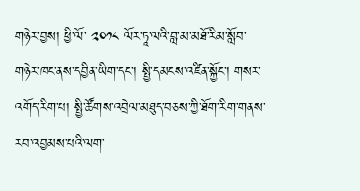གཉེར་བྱས། ཕྱི་ལོ་ ༢༠༡༨ ལོར་ཏཱ་ལའི་བླ་མ་མཐོ་རིམ་སློབ་གཉེར་ཁང་ནས་དབྱིན་ཡིག་དང་། སྤྱི་དམངས་འཛིན་སྐྱོང་། གསར་འགོད་རིག་པ། སྤྱི་ཚོགས་འབྲེལ་མཐུད་བཅས་ཀྱི་ཐོག་རིག་གནས་རབ་འབྱམས་པའི་ལག་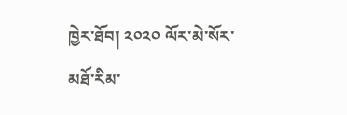ཁྱེར་ཐོབ། ༢༠༢༠ ལོར་མེ་སོར་མཐོ་རིམ་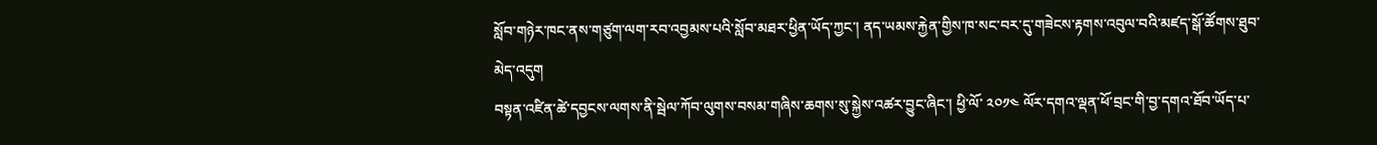སློབ་གཉེར་ཁང་ནས་གཙུག་ལག་རབ་འབྱམས་པའི་སློབ་མཐར་ཕྱིན་ཡོད་ཀྱང་། ནད་ཡམས་རྐྱེན་གྱིས་ཁ་སང་བར་དུ་གཟེངས་རྟགས་འབུལ་བའི་མཛད་སྒོ་ཚོགས་ཐུབ་མེད་འདུག
བསྟན་འཛིན་ཚེ་དབྱངས་ལགས་ནི་སྦེལ་ཀོབ་ལུགས་བསམ་གཞིས་ཆགས་སུ་སྐྱེས་འཚར་བྱུང་ཞིང་། ཕྱི་ལོ་ ༢༠༡༤ ལོར་དགའ་ལྡན་ཕོ་བྲང་གི་བྱ་དགའ་ཐོབ་ཡོད་པ་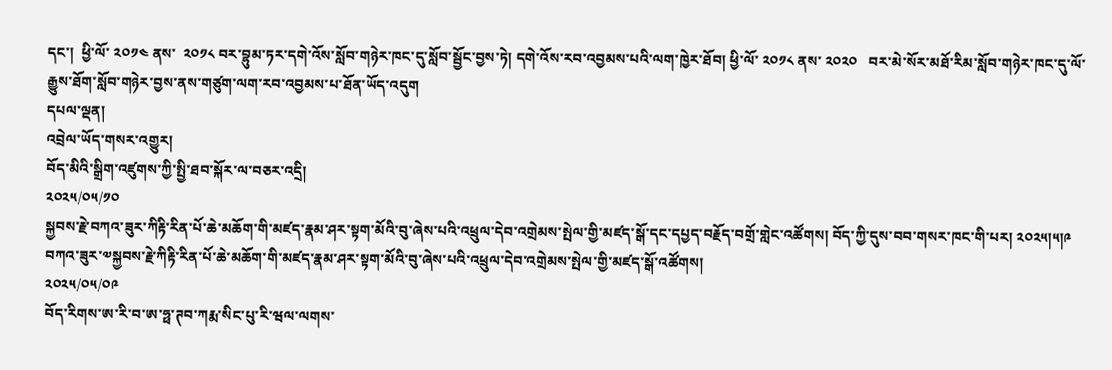དང་།  ཕྱི་ལོ་ ༢༠༡༤ ནས་  ༢༠༡༨ བར་བྷུམ་ཏར་དགེ་འོས་སློབ་གཉེར་ཁང་དུ་སློབ་སྦྱོང་བྱས་ཏེ། དགེ་འོས་རབ་འབྱམས་པའི་ལག་ཁྱེར་ཐོབ། ཕྱི་ལོ་ ༢༠༡༨ ནས་ ༢༠༢༠   བར་མེ་སོར་མཐོ་རིམ་སློབ་གཉེར་ཁང་དུ་ལོ་རྒྱུས་ཐོག་སློབ་གཉེར་བྱས་ནས་གཙུག་ལག་རབ་འབྱམས་པ་ཐོན་ཡོད་འདུག
དཔལ་ལྡན།
འབྲེལ་ཡོད་གསར་འགྱུར།
བོད་མིའི་སྒྲིག་འཛུགས་ཀྱི་སྤྱི་ཐབ་སྐོར་ལ་བཅར་འདྲི།
༢༠༢༥/༠༥/༡༠
སྐྱབས་རྗེ་བཀའ་ཟུར་ཀིརྟི་རིན་པོ་ཆེ་མཆོག་གི་མཛད་རྣམ་ཤར་སྟག་མོའི་བུ་ཞེས་པའི་འཕྲུལ་དེབ་འགྲེམས་སྤེལ་གྱི་མཛད་སྒོ་དང་དཔྱད་བརྗོད་བགྲོ་གླེང་འཚོགས། བོད་ཀྱི་དུས་བབ་གསར་ཁང་གི་པར། ༢༠༢༥།༥།༩
བཀའ་ཟུར་༧སྐྱབས་རྗེ་ཀིརྟི་རིན་པོ་ཆེ་མཆོག་གི་མཛད་རྣམ་ཤར་སྟག་མོའི་བུ་ཞེས་པའི་འཕྲུལ་དེབ་འགྲེམས་སྤེལ་གྱི་མཛད་སྒོ་འཚོགས།
༢༠༢༥/༠༥/༠༩
བོད་རིགས་ཨ་རི་བ་ཨ་ཧྥ་ཊབ་ཀརྨ་སིང་པུ་རི་ཝལ་ལགས་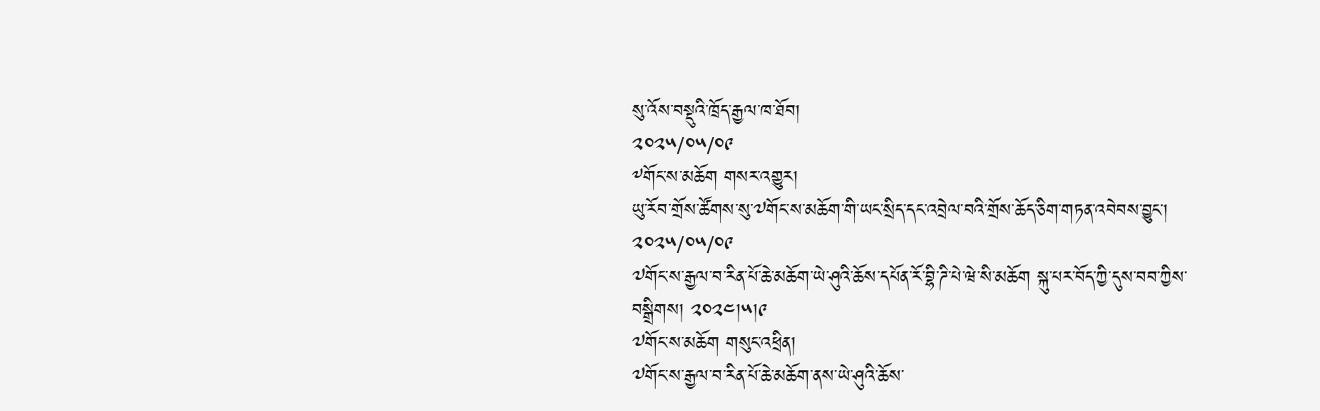སུ་འོས་བསྡུའི་ཁྲོད་རྒྱལ་ཁ་ཐོབ།
༢༠༢༥/༠༥/༠༩
༸གོང་ས་མཆོག གསར་འགྱུར།
ཡུ་རོབ་གྲོས་ཚོགས་སུ་༧གོང་ས་མཆོག་གི་ཡང་སྲིད་དང་འབྲེལ་བའི་གྲོས་ཆོད་ཅིག་གཏན་འབེབས་བྱུང་།
༢༠༢༥/༠༥/༠༩
༧གོང་ས་རྒྱལ་བ་རིན་པོ་ཆེ་མཆོག་ཡེ་ཤུའི་ཆོས་དཔོན་རོ་བྷི་ཌི་པེ་ཝེ་སི་མཆོག སྐུ་པར་བོད་ཀྱི་དུས་བབ་ཀྱིས་བསྒྲིགས། ༢༠༢༤།༥།༩
༧གོང་ས་མཆོག གསུང་འཕྲིན།
༧གོང་ས་རྒྱལ་བ་རིན་པོ་ཆེ་མཆོག་ནས་ཡེ་ཤུའི་ཆོས་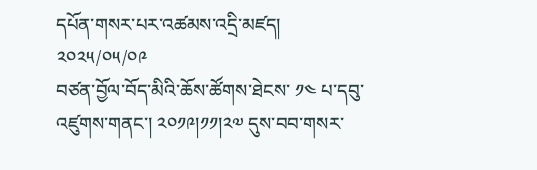དཔོན་གསར་པར་འཚམས་འདྲི་མཛད།
༢༠༢༥/༠༥/༠༩
བཙན་བྱོལ་བོད་མིའི་ཆོས་ཚོགས་ཐེངས་ ༡༤ པ་དབུ་འཛུགས་གནང་། ༢༠༡༩།༡༡།༢༧ དུས་བབ་གསར་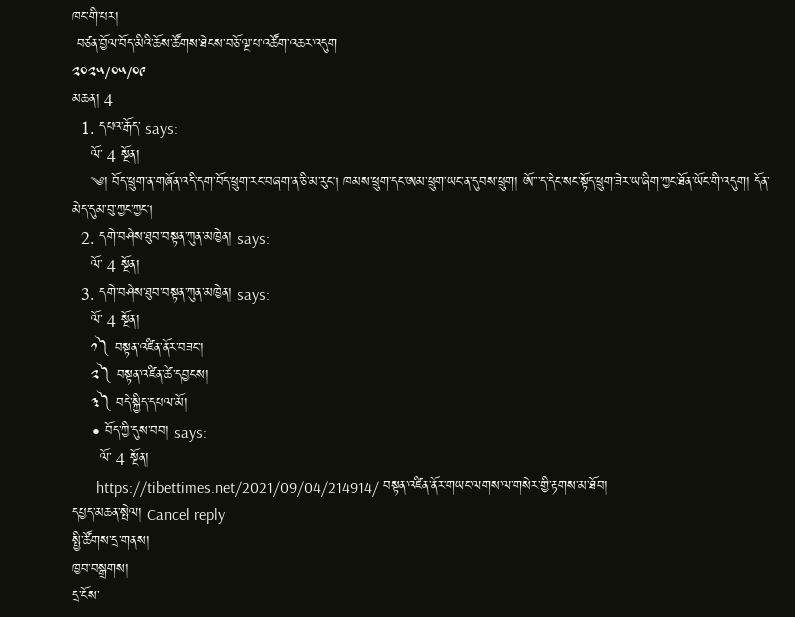ཁང་གི་པར།
 བཙན་བྱོལ་བོད་མིའི་ཆོས་ཚོགས་ཐེངས་བཅོ་ལྔ་པ་འཚོག་འཆར་འདུག
༢༠༢༥/༠༥/༠༩
མཆན། 4
  1. དཔའ་རྒོད་ says:
    ལོ་ 4 སྔོན།
    ༄། བོད་ཕྲུག་ན་གཞོན་འདི་དག་བོད་ཕྲུག་རང་བཞག་ན་ཅི་མ་རུང། ཁམས་ཕྲུག་དང་ཨམ་ཕྲུག་ཡང་ན་དུབས་ཕྲུག། ཨོ་་་ད་དེང་སང་སྟོད་ཕྲུག་ཟེར་ཡ་ཞིག་ཀྱང་ཐོན་ཡོང་གི་འདུག། དོན་མེད་དུམ་བུ་ཀྱང་ཀྱང།
  2. དགེ་བཤེས་ཐུབ་བསྟན་ཀུན་མཁྱེན། says:
    ལོ་ 4 སྔོན།
  3. དགེ་བཤེས་ཐུབ་བསྟན་ཀུན་མཁྱེན། says:
    ལོ་ 4 སྔོན།
    ༡༽ བསྟན་འཛིན་ནོར་བཟང་།
    ༢༽ བསྟན་འཛིན་ཚེ་དབྱངས།
    ༣༽ བདེ་སྐྱིད་དཔལ་མོ།
    • བོད་ཀྱི་དུས་བབ། says:
      ལོ་ 4 སྔོན།
      https://tibettimes.net/2021/09/04/214914/ བསྟན་འཛིན་ནོར་གཡང་ལགས་ལ་གསེར་གྱི་རྟགས་མ་ཐོབ།
དཔྱད་མཆན་སྤེལ། Cancel reply
སྤྱི་ཚོགས་དྲ་གནས།
ཁྱབ་བསྒྲགས།
དྲ་ངོས་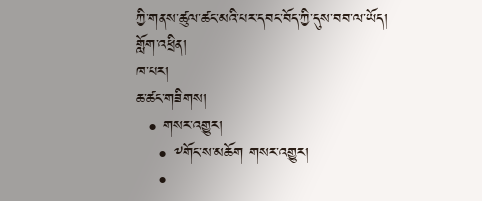ཀྱི་གནས་ཚུལ་ཚང་མའི་པར་དབང་བོད་ཀྱི་དུས་བབ་ལ་ཡོད།
གློག་འཕྲིན།
ཁ་པར།
ཆ་ཚང་གཟིགས།
  • གསར་འགྱུར།
    • ༸གོང་ས་མཆོག གསར་འགྱུར།
    •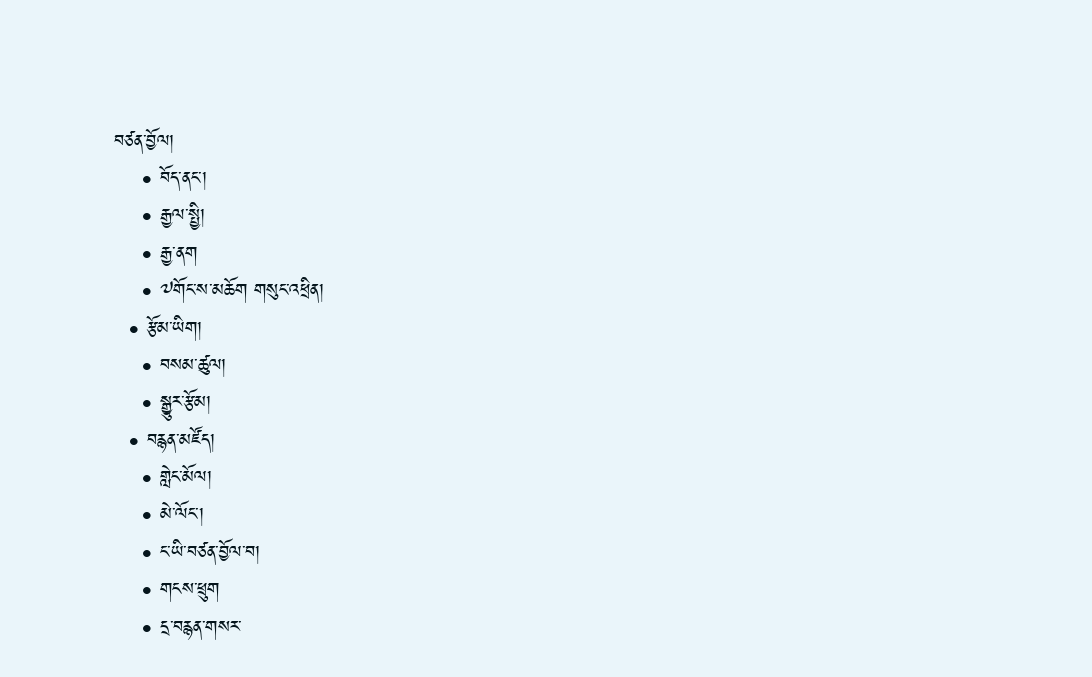བཙན་བྱོལ།
    • བོད་ནང་།
    • རྒྱལ་སྤྱི།
    • རྒྱ་ནག
    • ༧གོང་ས་མཆོག གསུང་འཕྲིན།
  • རྩོམ་ཡིག།
    • བསམ་ཚུལ།
    • སྒྱུར་རྩོམ།
  • བརྙན་མཛོད།
    • གླེང་མོལ།
    • མེ་ལོང་།
    • ང་ཡི་བཙན་བྱོལ་བ།
    • གངས་ཕྲུག
    • དྲ་བརྙན་གསར་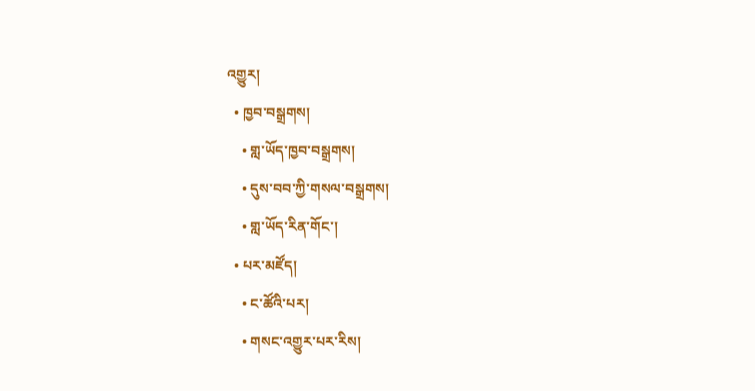འགྱུར།
  • ཁྱབ་བསྒྲགས།
    • གླ་ཡོད་ཁྱབ་བསྒྲགས།
    • དུས་བབ་ཀྱི་གསལ་བསྒྲགས།
    • གླ་ཡོད་རིན་གོང་།
  • པར་མཛོད།
    • ང་ཚོའི་པར།
    • གསང་འགྱུར་པར་རིས།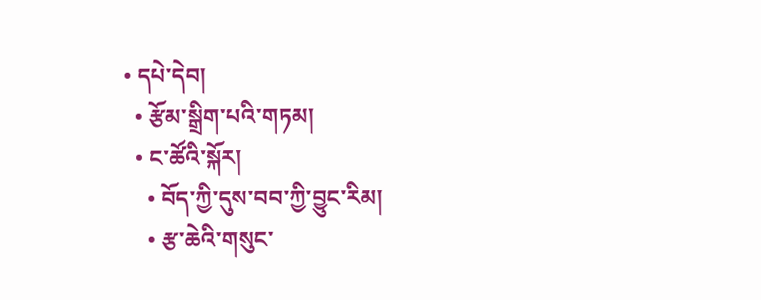• དཔེ་དེབ།
  • རྩོམ་སྒྲིག་པའི་གཏམ།
  • ང་ཚོའི་སྐོར།
    • བོད་ཀྱི་དུས་བབ་ཀྱི་བྱུང་རིམ།
    • རྩ་ཆེའི་གསུང་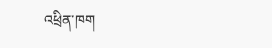འཕྲིན་ཁག